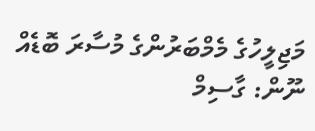މަޖިލީހުގެ މެމްބަރުންގެ މުސާރަ ބޮޑެއް ނޫން: ގާސިމް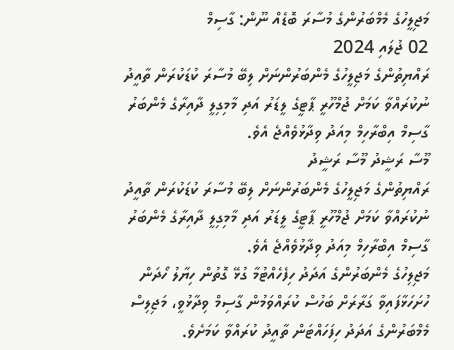މަޖިލީހުގެ މެމްބަރުންގެ މުސާރަ ބޮޑެއް ނޫން: ގާސިމް
02 ޖުލައި 2024
ރައްޔިތުންގެ މަޖިލީހުގެ މެންބަރުންނަށް ލިބޭ މުސާރަ ކުޑަކުރަން ތާއީދު ނުކުރައްވާ ކަމަށް ޖުމްހޫރީ ޕާޓީގެ ލީޑަރު އަދި މާމިގިލީ ދާއިރާގެ މެންބަރު ގާސިމް އިބްރާހިމް މިއަދު ވިދާޅުވެއްޖެ އެވެ.
މޫސާ ރަޝީދު މޫސާ ރަޝީދު
ރައްޔިތުންގެ މަޖިލީހުގެ މެންބަރުންނަށް ލިބޭ މުސާރަ ކުޑަކުރަން ތާއީދު ނުކުރައްވާ ކަމަށް ޖުމްހޫރީ ޕާޓީގެ ލީޑަރު އަދި މާމިގިލީ ދާއިރާގެ މެންބަރު ގާސިމް އިބްރާހިމް މިއަދު ވިދާޅުވެއްޖެ އެވެ.
މަޖިލިހުގެ މެންބަރުންގެ އަދަދު ހިފެހެއްޓުމާ ގުޅޭ ގޮތުން ހިޔާލު ހޯދަން ހުށަހަޅާފައިވާ ގަރާރަށް ބަހުސް ކުރައްވަމުން ގާސިމް ވިދާޅުވީ، މަޖިލިސް މެމްބަރުންގެ އަދަދު ހިފަހައްޓަން ތާއީދު ކުރައްވާ ކަމަށެވެ.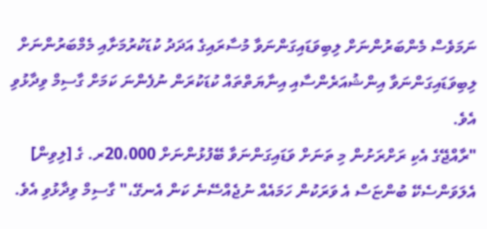ނަމަވެސް މެންބަރުންނަށް ލިބިވަޑައިގަންނަވާ މުސާރައިގެ އަދަދު ކުޑަކުރުމަށާއި މެމްބަރުންނަށް ލިބިވަޑައިގަންނަވާ އިންޝުއަރެންސާއި އިނާޔަތްތައް ކުޑަކުރަން ނުފެންނަ ކަމަށް ގާސިމް ވިދާޅުވި އެވެ.
"ރާއްޖޭގެ އެކި ރަށްރަށުން މި ތަނަށް ވަޑައިގަންނަވާ ބޭފުޅުންނަށް 20،000ރ. ގެ [ލިވިން] އެލަވަންސެކޭ ބުންޏަސް އެ ވަރަކުން ހަމައެއް ނުޖެއްސޭނެ ކަން އެނގޭ،" ގާސިމް ވިދާޅުވި އެވެ.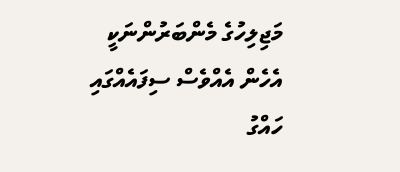މަޖިލިހުގެ މެންބަރުންނަކީ އެހެން އެއްވެސް ސިފައެއްގައި ހައްގު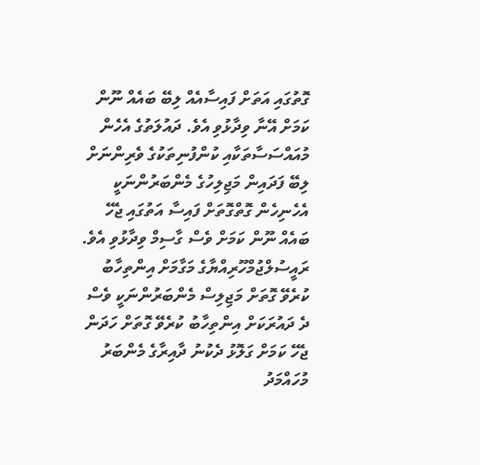ގޮތުގައި އަތަށް ފައިސާއެއް ލިބޭ ބައެއް ނޫން ކަމަށް އޭނާ ވިދާޅުވި އެވެ. ދައުލަތުގެ އެހެން މުއައްސަސާތަކާއި ކުންފުނިތަކުގެ ވެރިންނަށް ލިބޭ ފަދައިން މަޖިލިހުގެ މެންބަރުންނަކީ އެހެނިހެން ގޮތްގޮތަށް ފައިސާ އަތުގައި ޖެހޭ ބައެއް ނޫން ކަމަށް ވެސް ގާސިމް ވިދާޅުވި އެވެ.
ރައީސުލްޖުމްހޫރިއްޔާގެ މަގާމަށް އިންތިހާބު ކުރެވޭ ގޮތަށް މަޖިލިސް މެންބަރުންނަކީ ވެސް ދެ ދައުރަކަށް އިންތިހާބު ކުރެވޭ ގޮތަށް ހަދަން ޖެހޭ ކަމަށް ގަލޮޅު ދެކުނު ދާއިރާގެ މެންބަރު މުހައްމަދު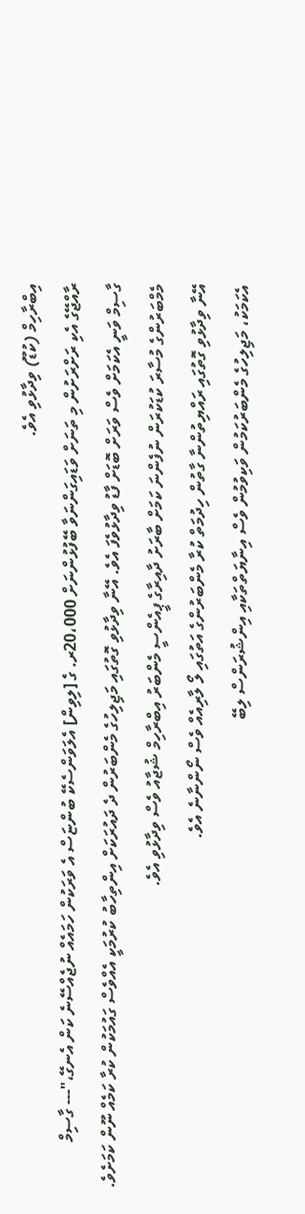އިބްރާހިމް (ކުޑޫ) ވިދާޅުވި އެވެ.
ރާއްޖޭގެ އެކި ރަށްރަށުން މި ތަނަށް ވަޑައިގަންނަވާ ބޭފުޅުންނަށް 20،000ރ. ގެ [ލިވިން] އެލަވަންސެކޭ ބުންޏަސް އެ ވަރަކުން ހަމައެއް ނުޖެއްސޭނެ ކަން އެނގޭ،"--- ގާސިމް
ގާސިމް ވަނީ އެކަމަށް ވެސް ވަރަށް ބޮޑަށް ފާޑު ވިދާޅުވެފަ އެވެ. އޭނާ ވިދާޅުވި ގޮތުގައި މަޖިލިހުގެ މެންބަރުން ދެ ދައުރަކަށް އިންތިހާބު ކުރުމަކީ އެއްވެސް ގައުމަކުން ކުރާ ކަމެއް ނޫން ކަމަށެވެ.
މެމްބަރުންގެ މުސާރަ ކުޑަކުރަން ނުފެންނަ ކަމަށް ބާރަށު ދާއިރާގެ ޕީއެންސީ މެންބަރު އިބްރާހިމް ޝުޖާއު ވެސް ވިދާޅުވި އެވެ.
އޭނާ ވިދާޅުވި ގޮތުގައި ރައްޔިތުންނާ ގާތުން ހިދުމަތް ކުރާ މެންބަރުންގެ އަތުގައި ލޯ ލާރިއެއް ވެސް ނޯންނާނެ އެވެ.
އެކަމަކު، މަޖިލިހުގެ މެންބަރުކަމުން ވަކިވުމުން ވެސް އިނާޔަތްތަކާއި އިންޝުރަންސް ލިބޭ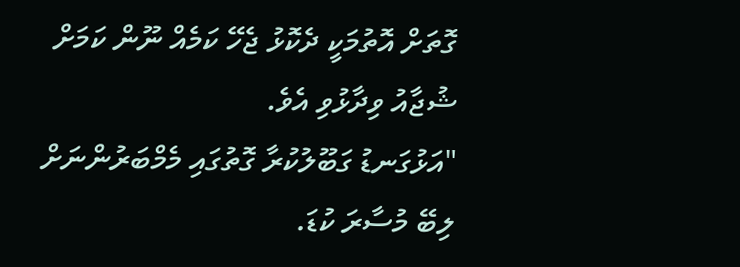ގޮތަށް އޮތުމަކީ ދެކޮޅު ޖެހޭ ކަމެއް ނޫން ކަމަށް ޝުޖާއު ވިދާޅުވި އެވެ.
"އަޅުގަނޑު ގަބޫލުކުރާ ގޮތުގައި މެމްބަރުންނަށް ލިބޭ މުސާރަ ކުޑަ.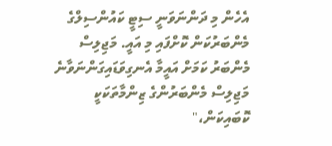އެހެން މި ދަންނަވަނީ ސިޓީ ކައުންސިލްގެ މެންބަރުކަން ކޮށްފައި މި އައީ. މަޖިލިސް މެންބަރު ކަމަށް އައީމާ އެނގިވަޑައިގަންނަވާނެ މަޖިލިސް މެންބަރުންގެ ޒިންމާތަކަކީ ކޮބައިކަން،"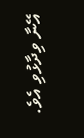އޭނާ ވިދާޅުވި އެވެ.